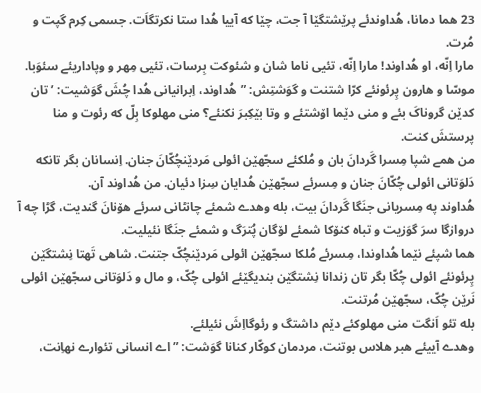23 هما دمانا، هُداوندئے پرێشتگێا آ جت، چێا که آییا هُدا ستا نکرتگاَت. جسمی کِرم گپت و مُرت.
مارا اِنّه، او هُداوند! مارا اِنّه، تئیی ناما شان و شئوکت بِرسات، تئیی مِهر و وپاداریئے سئوَبا.
موسّا و هارون پِرئونئے کرّا شتنت و گوَشتِش: ”هُداوند، اِبرانیانی هُدا چُشَ گوَشیت: ’تان کدێن گروناکَ بئے و منی دێما اۆشتئے و وتا بێکِبرَ نکنئے؟ منی مهلوکا بِلّ که رئوت و منا پرستشَ کنت.
من همے شپا مِسرا گَردانَ بان و مُلکئے سجّهێن ائولی مَردێنچُکّانَ جنان. اِنسانان بگر تانکه دَلوَتانی ائولی چُکّانَ جنان و مِسرئے سجّهێن هُدایان سِزا دئیان. من هُداوند آن.
هُداوند په مِسریانی جنَگا گَردانَ بیت، بله وهدے شمئے چانٹانی سرئے هۆنانَ گندیت، گڑا چه آ دروازگا سرَ گوَزیت و تباه کنۆکا شمئے لۆگان پُترَگ و شمئے جنَگا نئیلیت.
هما شپئے نێما هُداوندا، مِسرئے مُلکا سجّهێن ائولی مَردێنچُکّ جتنت. شاهی تَهتا نِشتگێن پِرئونئے ائولی چُکّا بگر تان زندانا نِشتگێن بندیگێئے ائولی چُکّ، و مال و دَلوَتانی سجّهێن ائولی نَرێن چُکّ، سجّهێن مُرتنت.
بله تئو اَنگت منی مهلوکئے دێم داشتگ و رئوگااِشَ نئیلئے.
وهدے آییئے هبر هلاس بوتنت، مردمان کوکّار کنانا گوَشت: ”اے انسانی تئوارے نهاِنت،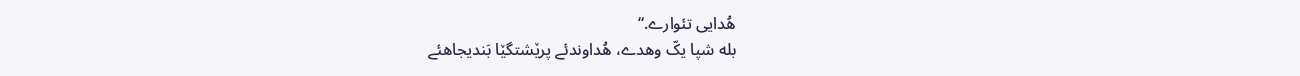هُدایی تئوارے.“
بله شپا یکّ وهدے، هُداوندئے پرێشتگێا بَندیجاهئے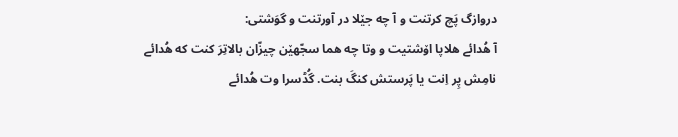دروازگ پَچ کرتنت و آ چه جێلا در آورتنت و گوَشتی:
آ هُدائے هلاپا اۆشتیت و وتا چه هما سجّهێن چیزّان بالاتِرَ کنت که هُدائے نامِش پِر اِنت یا پَرستش کنگَ بنت. گُڈسرا وت هُدائے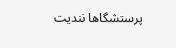پرستشگاها نندیت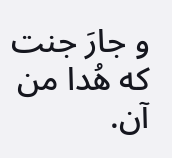و جارَ جنت که هُدا من آن.